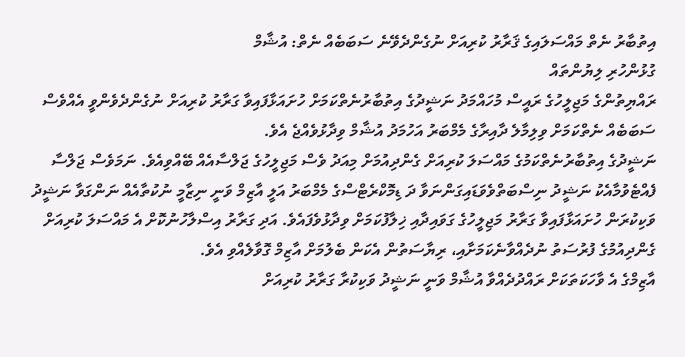އިތުބާރު ނެތް މައްސަލައިގެ ޤަރާރު ކުރިއަށް ނުގެންދެވޭނެ ސަބަބެއް ނެތް: އުޝާމް
ގުޅުންހުރި ލިޔުންތައް
ރައްޔިތުންގެ މަޖިލީހުގެ ރައީސް މުހައްމަދު ނަޝީދުގެ އިތުބާރުނެތްކަމަށް ހުށައަޅާފައިވާ ގަރާރު ކުރިއަށް ނުގެންދެވެންވީ އެއްވެސް ސަބަބެއް ނެތްކަމަށް ވިލިމާލެ ދާއިރާގެ މެމްބަރު އަހުމަދު އުޝާމް ވިދާޅުވެއްޖެ އެވެ.
ނަޝީދުގެ އިތުބާރުނެތްކަމުގެ މައްސަލަ ކުރިއަށް ގެންދިއުމަށް މިއަދު ވެސް މަޖިލީހުގެ ޖަލްސާއެއް ބޭއްވިއެވެ. ނަމަވެސް ޖަލްސާ ފެއްޓެވުމާއެކު ނަޝީދު ނިސްބަތްވެވަޑައިގަންނަވާ ދަ ޑިމޮކްރެޓްސްގެ މެމްބަރު އަލީ އާޒިމް ވަނީ ނިޒާމީ ނުކުތާއެއް ނަންގަވާ ނަޝީދު ވަކިކުރަން ހުށައަޅާފައިވާ ގަރާރު މަޖިލީހުގެ ގަވައިދާއި ޚިލާފުކަމަށް ވިދާޅުވެފައެވެ. އަދި ގަރާރު އިސްލާހުނުކޮށް އެ މައްސަލަ ކުރިއަށް ގެންދިއުމުގެ ފުރުސަތު ނުދެއްވާނެކަމަށާއި، ރިޔާސަތުން އެކަން ބެލުމަށް އާޒިމް ގޮވާލެއްވި އެވެ.
އާޒިމްގެ އެ ވާހަކަތަކަށް ރައްދުދެއްވާ އުޝާމް ވަނީ ނަޝީދު ވަކިކުރާ ގަރާރު ކުރިއަށް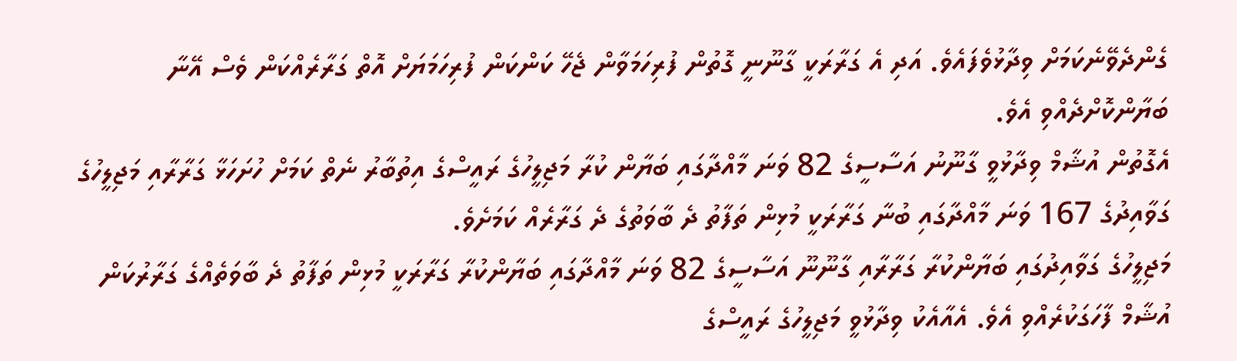ގެންދެވޭނެކަމަށް ވިދާޅުވެފައެވެ. އަދި އެ ގަރާރަކީ ގާނޫނީ ގޮތުން ފުރިހަމަވާން ޖެހޭ ކަންކަން ފުރިހަމަޔަށް އޮތް ގަރާރެއްކަން ވެސް އޭނާ ބަޔާންކޮށްދެއްވި އެވެ.
އެގޮތުން އުޝާމް ވިދާޅުވީ ގާނޫނު އަސާސީގެ 82 ވަނަ މާއްދާގައި ބަޔާން ކުރާ މަޖިލީހުގެ ރައީސްގެ އިތުބާރު ނެތް ކަމަށް ހުށަހަޅާ ގަރާރާއި މަޖިލީހުގެ ގަވާއިދުގެ 167 ވަނަ މާއްދާގައި ބުނާ ގަރާރަކީ މުޅިން ތަފާތު ދެ ބާވަތުގެ ދެ ގަރާރެއް ކަމަށެވެ.
މަޖިލީހުގެ ގަވާއިދުގައި ބަޔާންކުރާ ގަރާރާއި ގާނޫނޫ އަސާސީގެ 82 ވަނަ މާއްދާގައި ބަޔާންކުރާ ގަރާރަކީ މުޅިން ތަފާތު ދެ ބާވަތެއްގެ ގަރާރުކަން އުޝާމް ފާހަގަކުރެއްވި އެވެ. އެއާއެކު ވިދާޅުވީ މަޖިލީހުގެ ރައީސްގެ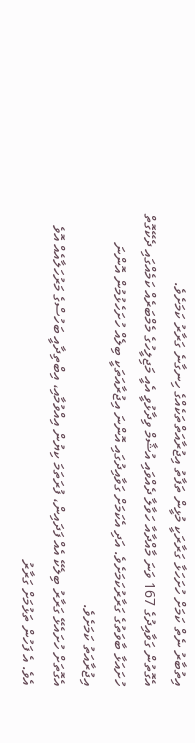އިތުބާރު ނެތް ކަމަށް ހުށަހަޅާ ގަރާރަކީ މުޅީން ތަފާތު އިޖުރާއަތްތަކެއްގެ ހިނގާނެ ގަރާރު ކަމަށެވެ.
އެގޮތުން ގަވާއިދުގެ 167 ވަނަ މާއްދާއާ ހަވާލާ ދެއްވައި އުޝާމް ވިދާޅުވީ އެއީ މަޖިލީހުގެ މެމްބަރެއް ކަމެއްގައި ދެކޭގޮތް ހުށައަޅާ ބާވަތުގެ ގަރާރުކަމަށެވެ. އަދި އެކަމަށް ގަވާއިދުގައި އޮންނަ އިޖުރާއަތަކީ ބިލެއް ހުށަހެޅުމުން އޮންނަ އިޖުރާއަތު ކަމަށެވެ.
އެގޮތަށް ހުށައެޅޭ ގަރާރު ބިލެކޭ އެއް ފަދައިން، ފުރަތަމަ ކިޔުން އިއްވުމާއި، އިބްތިދާއީ ބަހުސްގެ މަރުހަލާއެއް އޮވެ އެވެ. އެ ފަހުން ތަޅުމަށް ގަރާރު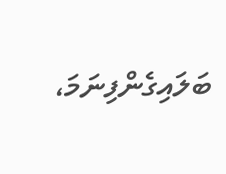ބަލައިގެންފިނަމަ،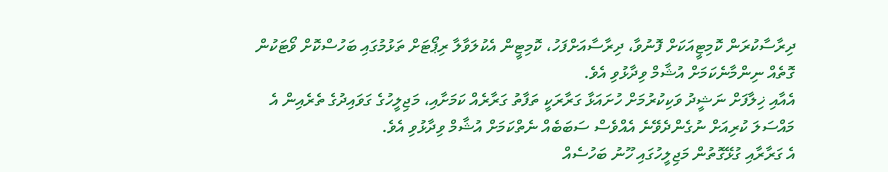ދިރާސާކުރަން ކޮމިޓީއަކަށް ފޮނުވާ، ދިރާސާއަށްފަހު، ކޮމިޓީން އެކުލަވާލާ ރިޕޯޓަށް ތަޅުމުގައި ބަހުސްކޮށް ވޯޓަކުން ގޮތެއް ނިންމާނެކަމަށް އުޝާމް ވިދާޅުވި އެވެ.
އެއާއި ޚިލާފަށް ނަޝީދު ވަކިކުރުމަށް ހުށައަޅާ ގަރާރަކީ ތަފާތު ގަރާރެއް ކަމަށާއި، މަޖިލީހުގެ ގަވައިދުގެ ތެރެއިން އެ މައްސަލަ ކުރިއަށް ނުގެންދެވޭނެ އެއްވެސް ސަބަބެއް ނެތްކަމަށް އުޝާމް ވިދާޅުވި އެވެ.
އެ ގަރާރާއި ގުޅޭގޮތުން މަޖިލީހުގައި ހޫނު ބަހުސެއް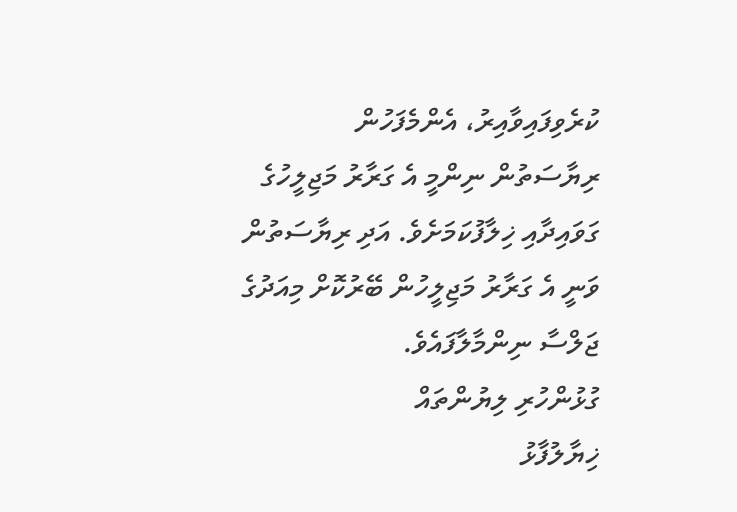ކުރެވިފައިވާއިރު، އެންމެފަހުން ރިޔާސަތުން ނިންމީ އެ ގަރާރު މަޖިލީހުގެ ގަވައިދާއި ޚިލާފުކަމަށެވެ. އަދި ރިޔާސަތުން ވަނީ އެ ގަރާރު މަޖިލީހުން ބޭރުކޮށް މިއަދުގެ ޖަލްސާ ނިންމާލާފައެވެ.
ގުޅުންހުރި ލިޔުންތައް
ޚިޔާލުފާޅު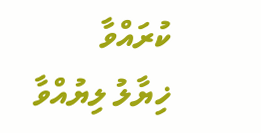ކުރައްވާ
ޚިޔާލު ލިޔުއްވާ